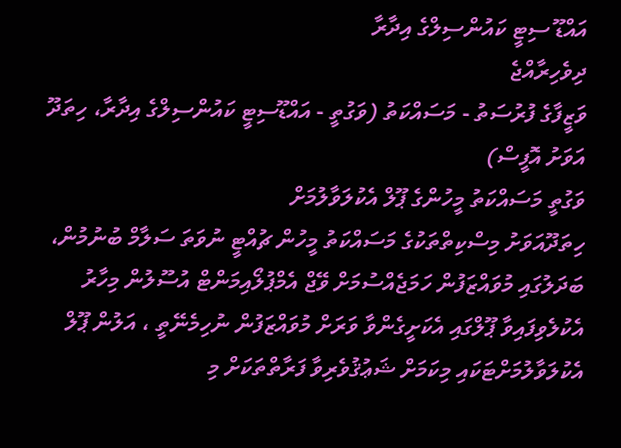އައްޑޫ ސިޓީ ކައުންސިލްގެ އިދާރާ
ދިވެހިރާއްޖެ
ވަޒީފާގެ ފުރުސަތު - މަސައްކަތު (ވަގުތީ - އައްޑޫސިޓީ ކައުންސިލްގެ އިދާރާ، ހިތަދޫ އަވަށު އޮފީސް)
ވަގުތީ މަސައްކަތު މީހުންގެ ޕޫލް އެކުލަވާލުމަށް
ހިތަދޫއަވަށު މިސްކިތްތަކުގެ މަސައްކަތު މީހުން ޗުއްޓީ ނުވަތަ ސަލާމް ބުނުމުން، ބަދަލުގައި މުވައްޒަފުން ހަމަޖެއްސުމަށް ވޭޖް އެމްޕުލޯއިމަންޓް އުސޫލުން މިހާރު އެކުލެވިފައިވާ ޕޫލްގައި އެކަށީގެންވާ ވަރަށް މުވައްޒަފުން ނުހިމެނޭތީ ، އަލުން ޕޫލް އެކުލަވާލުމަށްޓަކައި މިކަމަށް ޝަޢުޤުވެރިވާ ފަރާތްތަކަށް މި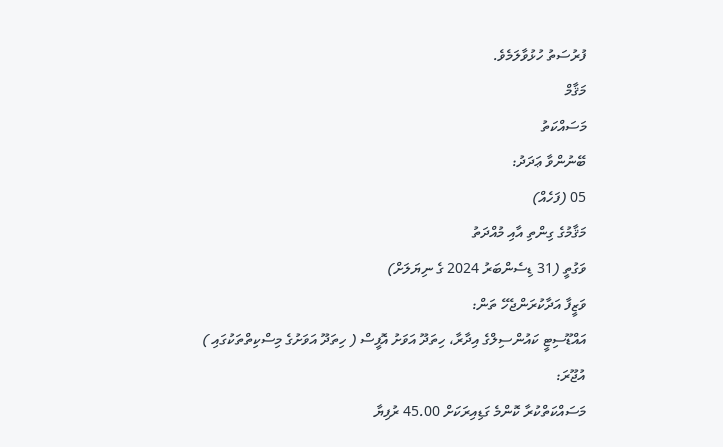ފުރުސަތު ހުޅުވާލަމެވެ.
މަޤާމް
މަސައްކަތު
ބޭނުންވާ ޢަދަދު:
05 (ފަހެއް)
މަޤާމުގެ ގިންތި އާއި މުއްދަތު
ވަގުތީ (31 ޑިސެންބަރު 2024 ގެ ނިޔަލަށް)
ވަޒީފާ އަދާކުރަންޖެހޭ ތަން:
އައްޑޫސިޓީ ކައުންސިލްގެ އިދާރާ، ހިތަދޫ އަވަށު އޮފީސް ( ހިތަދޫ އަވަށުގެ މިސްކިތްތަކުގައި )
އުޖޫރަ:
މަސައްކަތްކުރާ ކޮންމެ ގަޑިއިރަކަށް 45.00 ރުފިޔާ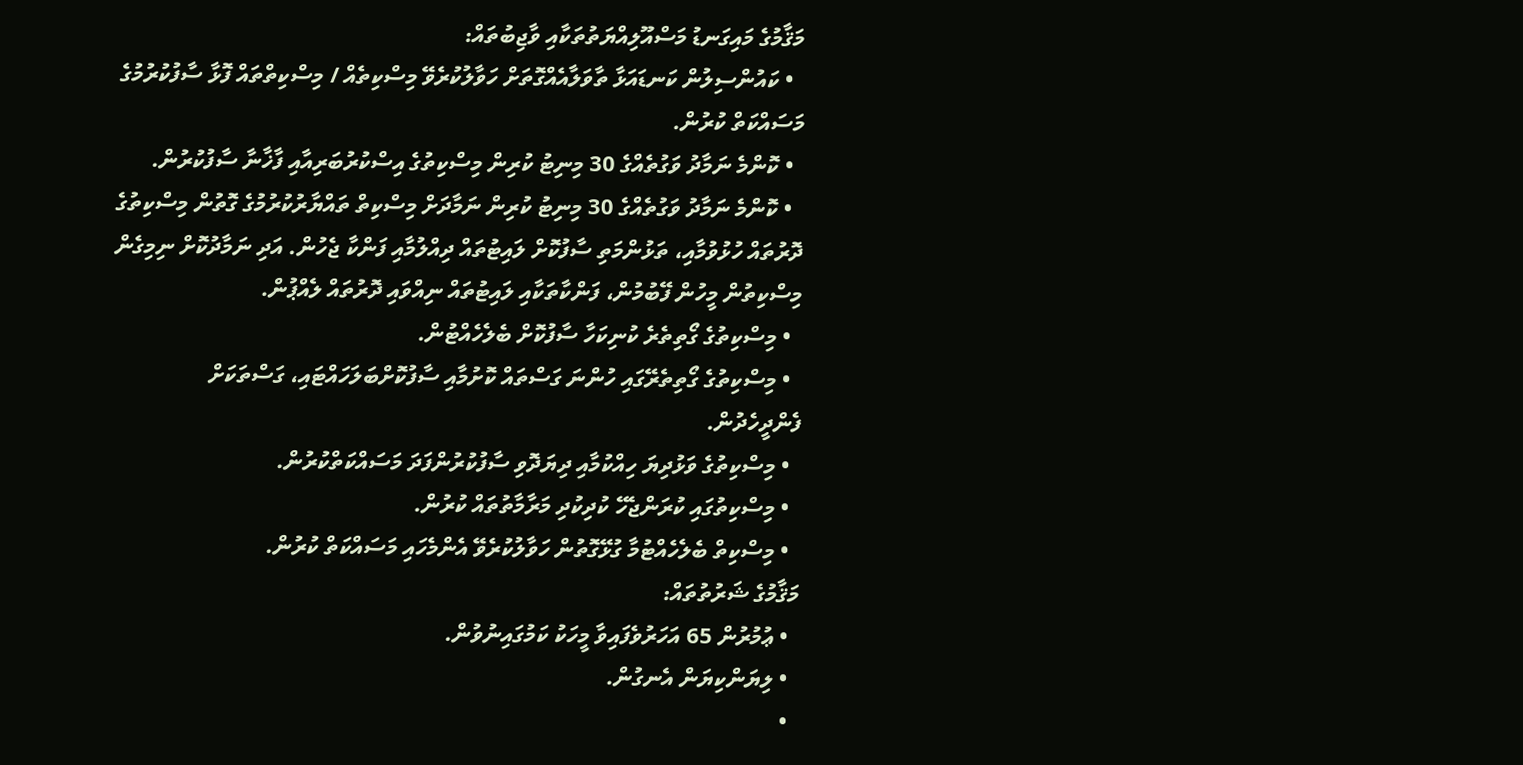މަޤާމުގެ މައިގަނޑު މަސްއޫލިއްޔަތުތަކާއި ވާޖިބުތައް:
  • ކައުންސިލުން ކަނޑައަޅާ ތާވަލާއެއްގޮތަށް ހަވާލުކުރެވޭ މިސްކިތެއް / މިސްކިތްތައް ފޮޅާ ސާފުކުރުމުގެ މަސައްކަތް ކުރުން.
  • ކޮންމެ ނަމާދު ވަގުތެއްގެ 30 މިނިޓު ކުރިން މިސްކިތުގެ އިސްކުރުބަރިއާއި ފާޚާނާ ސާފުކުރުން.
  • ކޮންމެ ނަމާދު ވަގުތެއްގެ 30 މިނިޓު ކުރިން ނަމާދަށް މިސްކިތް ތައްޔާރުކުރުމުގެ ގޮތުން މިސްކިތުގެ ދޮރުތައް ހުޅުވުމާއި، ތަޅުންމަތި ސާފުކޮށް ލައިޓުތައް ދިއްލުމާއި ފަންކާ ޖެހުން. އަދި ނަމާދުކޮށް ނިމިގެން މިސްކިތުން މީހުން ފޭބުމުން، ފަންކާތަކާއި ލައިޓުތައް ނިއްވައި ދޮރުތައް ލެއްޕުން.
  • މިސްކިތުގެ ގޯތިތެރެ ކުނިކަހާ ސާފުކޮށް ބެލެހެއްޓުން.
  • މިސްކިތުގެ ގޯތިތެރޭގައި ހުންނަ ގަސްތައް ކޮށުމާއި ސާފުކޮށްބަލަހައްޓައި، ގަސްތަކަށް ފެންދީހެދުން.
  • މިސްކިތުގެ ވަޅުދިޔަ ހިއްކުމާއި ދިޔަދޮވި ސާފުކުރުންފަދަ މަސައްކަތްކުރުން.
  • މިސްކިތުގައި ކުރަންޖެހޭ ކުދިކުދި މަރާމާތުތައް ކުރުން.
  • މިސްކިތް ބެލެހެއްޓުމާ ގުޅޭގޮތުން ހަވާލުކުރެވޭ އެންމެހައި މަސައްކަތް ކުރުން.
މަޤާމުގެ ޝަރުތުތައް:
  • ޢުމުރުން 65 އަހަރުވެފައިވާ މީހަކު ކަމުގައިނުވުން.
  • ލިޔަންކިޔަން އެނގުން.
  •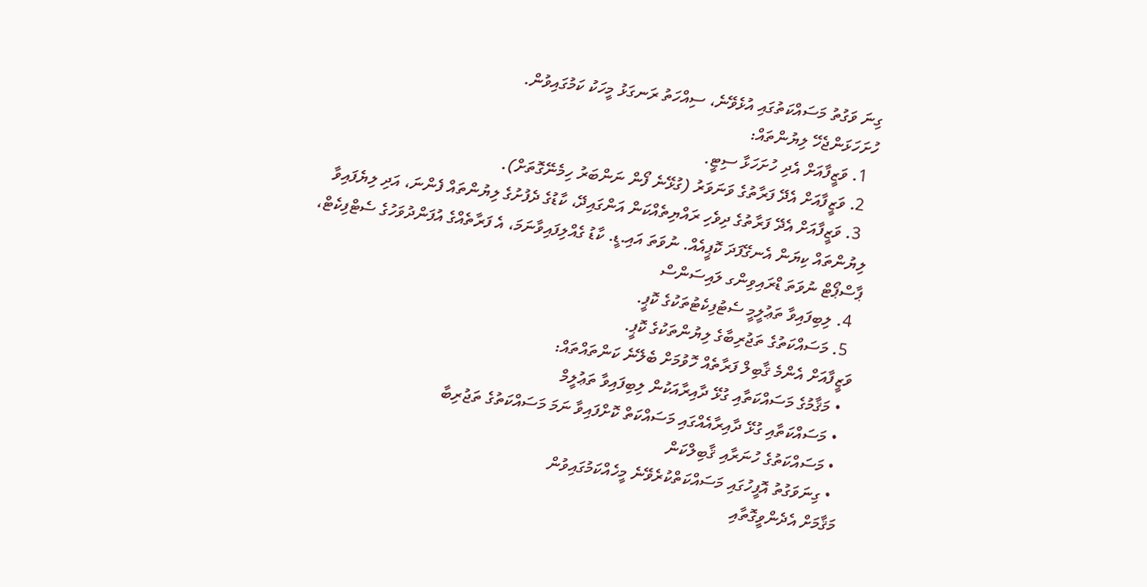ގިނަ ވަގުތު މަސައްކަތުގައި އުޅެވޭނެ، ސިއްހަތު ރަނގަޅު މީހަކު ކަމުގައިވުން.
ހުށަހަޅަންޖެހޭ ލިޔުންތައް:
  1. ވަޒީފާއަށް އެދި ހުށަހަޅާ ސިޓީ.
  2. ވަޒީފާއަށް އެދޭ ފަރާތުގެ ވަނަވަރު (ގުޅޭނެ ފޯން ނަންބަރު ހިމެނޭގޮތަށް).
  3. ވަޒީފާއަށް އެދޭ ފަރާތުގެ ދިވެހި ރައްޔިތެއްކަން އަންގައިދޭ، ކާޑުގެ ދެފުށުގެ ލިޔުންތައް ފެންނަ، އަދި ލިޔެފައިވާ ލިޔުންތައް ކިޔަން އެނގޭފަދަ ކޮޕީއެއް. ނުވަތަ އައި.ޑީ. ކާޑު ގެއްލިފައިވާނަމަ، އެ ފަރާތެއްގެ އުފަންދުވަހުގެ ސެޓްފިކެޓް، ޕާސްޕޯޓް ނުވަތަ ޑްރައިވިންގ ލައިސަންސް
  4. ލިބިފައިވާ ތަޢުލީމީ ސެޓުފިކެޓުތަކުގެ ކޮޕީ.
  5. މަސައްކަތުގެ ތަޖުރިބާގެ ލިޔުންތަކުގެ ކޮޕީ.
ވަޒީފާއަށް އެންމެ ޤާބިލް ފަރާތެއް ހޮވުމަށް ބެލޭނެ ކަންތައްތައް:
  • މަޤާމުގެ މަސައްކަތާއި ގުޅޭ ދާއިރާއަކުން ލިބިފައިވާ ތަޢުލީމް
  • މަސައްކަތާއި ގުޅޭ ދާއިރާއެއްގައި މަސައްކަތް ކޮށްފައިވާ ނަމަ މަސައްކަތުގެ ތަޖުރިބާ
  • މަސައްކަތުގެ ހުނަރާއި ޤާބިލްކަން
  • ގިނަވަގުތު އޮފީހުގައި މަސައްކަތްކުރެވޭނެ މީހެއްކަމުގައިވުން
މަޤާމަށް އެދެންވީގޮތާއި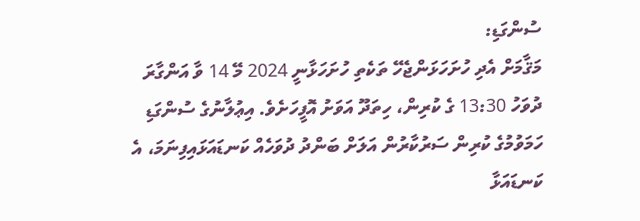ސުންގަޑި:
މަޤާމަށް އެދި ހުށަހަޅަންޖެހޭ ތަކެތި ހުށަހަޅާނީ 2024 މޭ 14 ވާ އަންގާރަ ދުވަހު 13:30 ގެ ކުރިން، ހިތަދޫ އަވަށު އޮފީހަށެވެ. އިޢުލާނުގެ ސުންގަޑި ހަމަވުމުގެ ކުރިން ސަރުކާރުން އަލަށް ބަންދު ދުވަހެއް ކަނޑައަޅައިފިނަމަ، އެ ކަނޑައަޅާ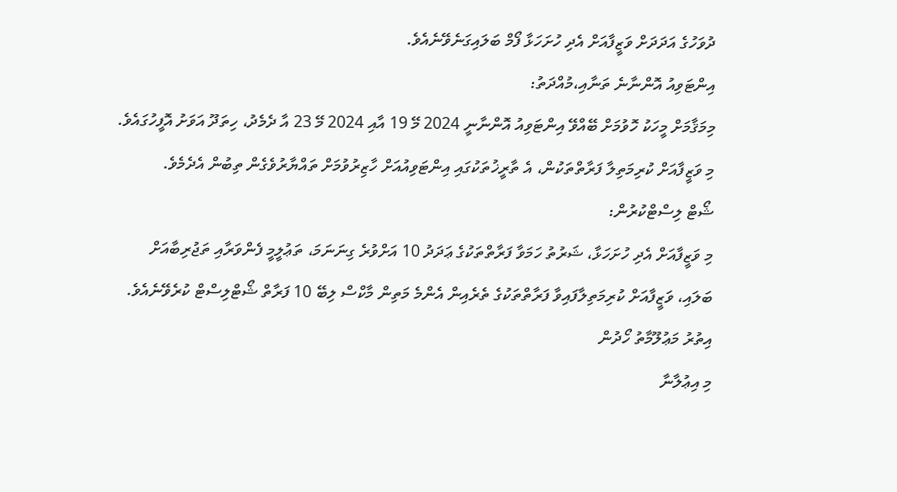ދުވަހުގެ އަދަދަށް ވަޒީފާއަށް އެދި ހުށަހަޅާ ފޯމް ބަލައިގަނެވޭނެއެވެ.
އިންޓަވިއު އޮންނާނެ ތަނާއި،މުއްދަތު:
މިމަޤާމަށް މީހަކު ހޮވުމަށް ބޭއްވޭ އިންޓަވިއު އޮންނާނީ 2024 މޭ 19 އާއި 2024 މޭ 23 އާ ދެމެދު، ހިތަދޫ އަވަށު އޮފީހުގައެވެ. މި ވަޒީފާއަށް ކުރިމަތިލާ ފަރާތްތަކުން، އެ ތާރީޚުތަކުގައި އިންޓަވިއުއަށް ހާޒިރުވުމަށް ތައްޔާރުވެގެން ތިބުން އެދެމެވެ.
ޝޯޓް ލިސްޓްކުރުން:
މި ވަޒީފާއަށް އެދި ހުށަހަޅާ، ޝަރުތު ހަމަވާ ފަރާތްތަކުގެ ޢަދަދު 10 އަށްވުރެ ގިނަނަމަ، ތަޢުލީމީ ފެންވަރާއި ތަޖުރިބާއަށް ބަލައި، ވަޒީފާއަށް ކުރިމަތިލާފައިވާ ފަރާތްތަކުގެ ތެރެއިން އެންމެ މަތިން މާކްސް ލިބޭ 10 ފަރާތް ޝޯޓްލިސްޓް ކުރެވޭނެއެވެ.
އިތުރު މަޢުލޫމާތު ހޯދުން
މި އިޢުލާނާ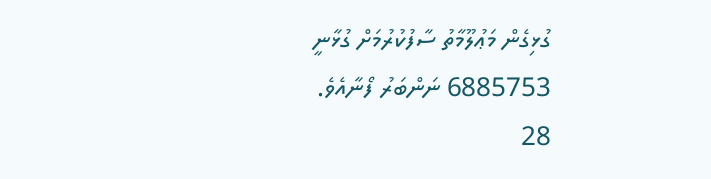ގުޅިގެން މަޢުލޫމާތު ސާފުކުރުމަށް ގުޅާނީ 6885753 ނަންބަރު ފޯނާއެވެ.
28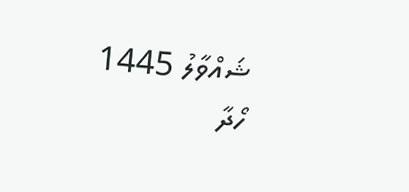ޝައްވާލު 1445
ހޯދާ